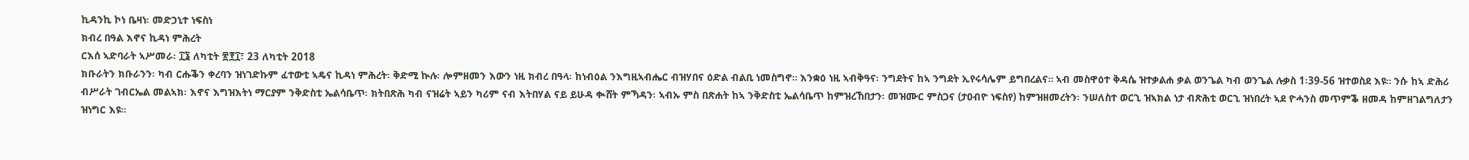ኪዳንኪ ኮነ ቤዛነ፡ መድኃኒተ ነፍስነ
ክብረ በዓል እኖና ኪዳነ ምሕረት
ርእሰ ኣድባራት ኣሥመራ፡ ፲፮ ለካቲት ፳፻፲፣ 23 ለካቲት 2018
ክቡራትን ክቡራንን፡ ካብ ርሑቕን ቀረባን ዝነገድኩም ፈተውቲ ኣዴና ኪዳነ ምሕረት፡ ቅድሚ ኲሉ፡ ሎምዘመን እውን ነዚ ክብረ በዓላ፡ ከነብዕል ንእግዚኣብሔር ብዝሃበና ዕድል ብልቢ ነመስግኖ። እንቋዕ ነዚ ኣብቅዓና፡ ንግደትና ከኣ ንግደት ኢየሩሳሌም ይግበረልና። ኣብ መስዋዕተ ቅዳሴ ዝተቃልሐ ቃል ወንጌል ካብ ወንጌል ሉቃስ 1፡39-56 ዝተወስደ እዩ። ንሱ ከኣ ድሕሪ ብሥራት ገብርኤል መልኣክ፡ እኖና እግዝእትነ ማርያም ንቅድስቲ ኤልሳቤጥ፡ ክትበጽሕ ካብ ናዝሬት ኣይን ካሪም ናብ እትበሃል ናይ ይሁዳ ቊሸት ምኻዳን፡ ኣብኡ ምስ በጽሐት ከኣ ንቅድስቲ ኤልሳቤጥ ከምዝረኸበታን፡ መዝሙር ምስጋና (ታዐብዮ ነፍስየ) ከምዝዘመረትን፡ ንሠለስተ ወርኂ ዝኣክል ነታ ብጽሕቲ ወርኂ ዝነበረት ኣደ ዮሓንስ መጥምቕ ዘመዳ ከምዘገልግለታን ዝነግር እዩ።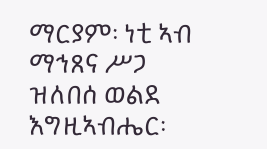ማርያም፡ ነቲ ኣብ ማኅጸና ሥጋ ዝለበሰ ወልደ እግዚኣብሔር፡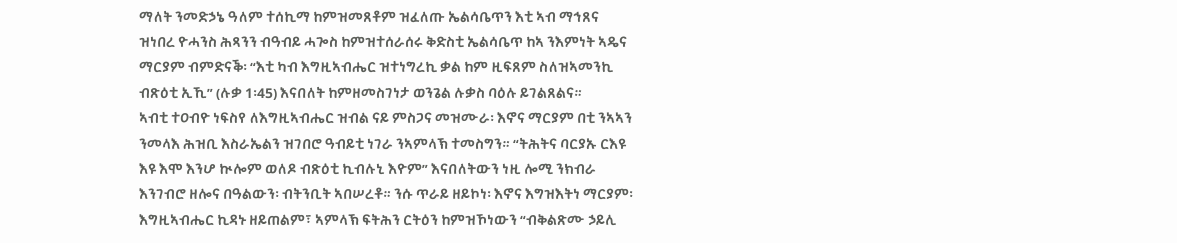ማለት ንመድኃኔ ዓለም ተሰኪማ ከምዝመጸቶም ዝፈለጡ ኤልሳቤጥን እቲ ኣብ ማኅጸና ዝነበረ ዮሓንስ ሕጻንን ብዓብይ ሓጐስ ከምዝተሰራሰሩ ቅድስቲ ኤልሳቤጥ ከኣ ንእምነት ኣዴና ማርያም ብምድናቕ፡ “እቲ ካብ እግዚኣብሔር ዝተነግረኪ ቃል ከም ዚፍጸም ስለዝኣመንኪ ብጽዕቲ ኢኺ” (ሉቃ 1፡45) እናበለት ከምዘመስገነታ ወንጌል ሉቃስ ባዕሉ ይገልጸልና።
ኣብቲ ተዐብዮ ነፍስየ ለእግዚኣብሔር ዝብል ናይ ምስጋና መዝሙራ፡ እኖና ማርያም በቲ ንኣኣን ንመላእ ሕዝቢ እስራኤልን ዝገበሮ ዓብይቲ ነገራ ንኣምላኽ ተመስግን። “ትሕትና ባርያኡ ርእዩ እዩ እሞ እንሆ ኲሎም ወለዶ ብጽዕቲ ኪብሉኒ እዮም” እናበለትውን ነዚ ሎሚ ንክብራ እንገብሮ ዘሎና በዓልውን፡ ብትንቢት ኣበሠረቶ። ንሱ ጥራይ ዘይኮነ፡ እኖና እግዝእትነ ማርያም፡ እግዚኣብሔር ኪዳኑ ዘይጠልም፣ ኣምላኽ ፍትሕን ርትዕን ከምዝኾነውን “ብቅልጽሙ ኃይሊ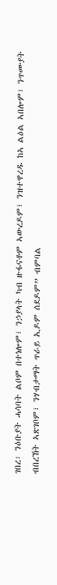ገበረ፡ ንዕቡያት ሓሳባት ልቦም በተነሎም፣ ንኃያላት ካብ ዙፋናቶም ኣውረዶም፣ ንዝተዋረዱ ከኣ ልዕል ኣበሎም፣ ንጥሙያት ብበረኸት ኣጽገቦም፣ ንሃብታማት ጥራይ ኢዶም ሰደዶም” ብምባል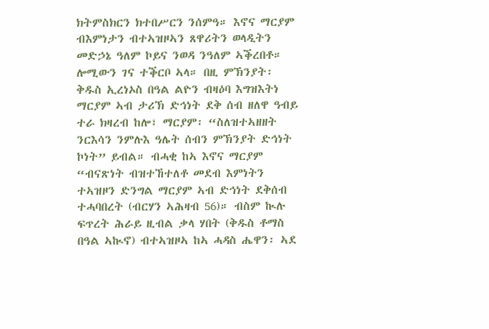ክትምስክርን ክተበሥርን ንሰምዓ። እኖና ማርያም ብእምነታን ብተኣዝዞኣን ጸዋሪትን ወላዲትን መድኃኔ ዓለም ኮይና ንወዳ ንዓለም ኣቕረበቶ። ሎሚውን ገና ተቕርቦ ኣላ። በዚ ምኽንያት፡ ቅዱስ ኢረነኦስ በዓል ልዮን ብዛዕባ እግዝእትነ ማርያም ኣብ ታሪኽ ድኅነት ደቅ ሰብ ዘለዋ ዓብይ ተራ ክዛረብ ከሎ፣ ማርያም፡ “ስለዝተኣዘዘት ንርእሳን ንምሉእ ዓሌት ሰብን ምኽንያት ድኅነት ኮነት” ይብል። ብሓቂ ከኣ እኖና ማርያም “ብናጽነት ብዝተኸተለቶ መደብ እምነትን ተኣዝዞን ድንግል ማርያም ኣብ ድኅነት ደቅሰብ ተሓባበረት (ብርሃን ኣሕዛብ 56)። ብስም ኲሉ ፍጥረት ሕራይ ዚብል ቃላ ሃበት (ቅዱስ ቶማስ በዓል ኣኲኖ) ብተኣዝዞኣ ከኣ ሓዳስ ሔዋን፡ ኣደ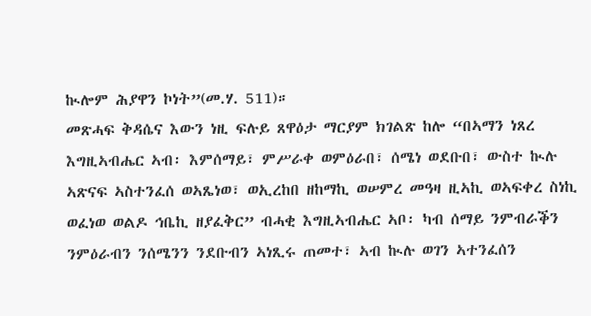ኲሎም ሕያዋን ኮነት”(መ.ሃ. 511)።
መጽሓፍ ቅዳሴና እውን ነዚ ፍሉይ ጸዋዕታ ማርያም ክገልጽ ከሎ “በኣማን ነጸረ እግዚኣብሔር ኣብ፡ እምሰማይ፣ ምሥራቀ ወምዕራበ፣ ሰሜነ ወደቡበ፣ ውስተ ኲሉ ኣጽናፍ ኣስተንፈሰ ወኣጼነወ፣ ወኢረከበ ዘከማኪ ወሠምረ መዓዛ ዚኣኪ ወኣፍቀረ ስነኪ ወፈነወ ወልዶ ኅቤኪ ዘያፈቅር” ብሓቂ እግዚኣብሔር ኣቦ፡ ካብ ሰማይ ንምብራቕን ንምዕራብን ንሰሜንን ንደቡብን ኣነጺሩ ጠመተ፣ ኣብ ኲሉ ወገን ኣተንፈሰን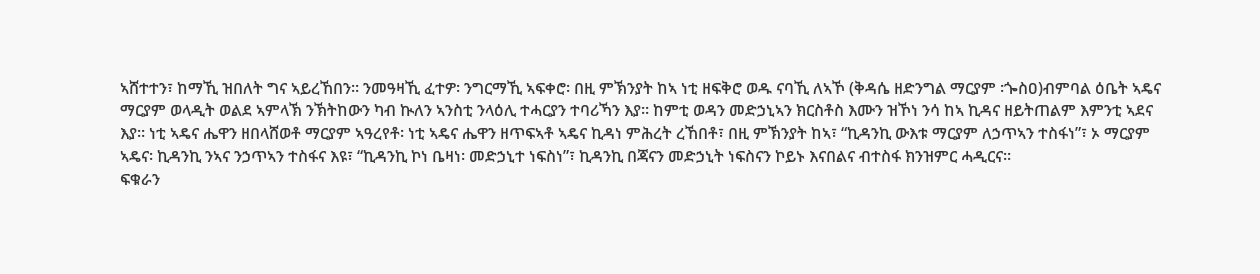ኣሸተተን፣ ከማኺ ዝበለት ግና ኣይረኸበን። ንመዓዛኺ ፈተዎ፡ ንግርማኺ ኣፍቀሮ፡ በዚ ምኽንያት ከኣ ነቲ ዘፍቅሮ ወዱ ናባኺ ለኣኾ (ቅዳሴ ዘድንግል ማርያም ፡ጐስዐ)ብምባል ዕቤት ኣዴና ማርያም ወላዲት ወልደ ኣምላኽ ንኽትከውን ካብ ኲለን ኣንስቲ ንላዕሊ ተሓርያን ተባሪኻን እያ። ከምቲ ወዳን መድኃኒኣን ክርስቶስ እሙን ዝኾነ ንሳ ከኣ ኪዳና ዘይትጠልም እምንቲ ኣደና እያ። ነቲ ኣዴና ሔዋን ዘበላሸወቶ ማርያም ኣዓረየቶ፡ ነቲ ኣዴና ሔዋን ዘጥፍኣቶ ኣዴና ኪዳነ ምሕረት ረኸበቶ፣ በዚ ምኽንያት ከኣ፣ “ኪዳንኪ ውእቱ ማርያም ለኃጥኣን ተስፋነ”፣ ኦ ማርያም ኣዴና፡ ኪዳንኪ ንኣና ንኃጥኣን ተስፋና እዩ፣ “ኪዳንኪ ኮነ ቤዛነ፡ መድኃኒተ ነፍስነ”፣ ኪዳንኪ በጃናን መድኃኒት ነፍስናን ኮይኑ እናበልና ብተስፋ ክንዝምር ሓዲርና።
ፍቁራን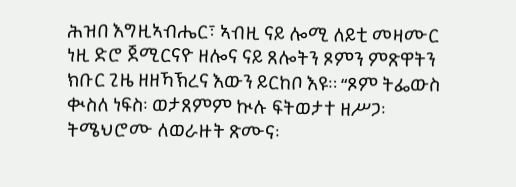ሕዝበ እግዚኣብሔር፣ ኣብዚ ናይ ሎሚ ለይቲ መዛሙር ነዚ ድሮ ጀሚርናዮ ዘሎና ናይ ጸሎትን ጾምን ምጽዋትን ክቡር ጊዜ ዘዘኻኽረና እውን ይርከቦ እዩ። “ጾም ትፌውስ ቊስለ ነፍስ፡ ወታጸምም ኲሉ ፍትወታተ ዘሥጋ፡ ትሜህሮሙ ለወራዙት ጽሙና፡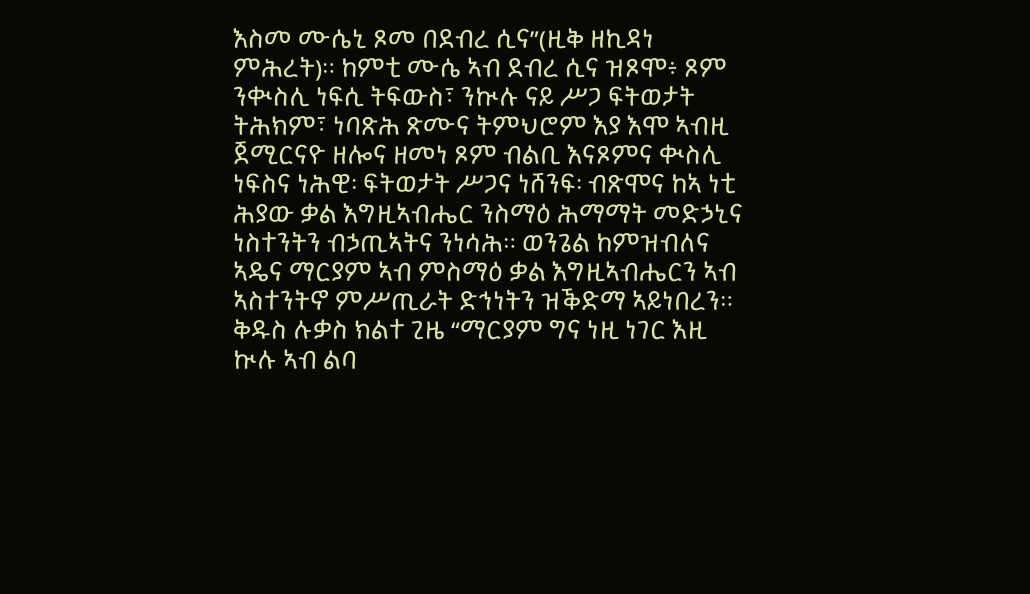እስመ ሙሴኒ ጾመ በደብረ ሲና”(ዚቅ ዘኪዳነ ምሕረት)። ከምቲ ሙሴ ኣብ ደብረ ሲና ዝጾሞ፥ ጾም ንቊስሊ ነፍሲ ትፍውስ፣ ንኲሉ ናይ ሥጋ ፍትወታት ትሕክም፣ ነባጽሕ ጽሙና ትምህሮም እያ እሞ ኣብዚ ጀሚርናዮ ዘሎና ዘመነ ጾም ብልቢ እናጾምና ቊስሊ ነፍስና ነሕዊ፡ ፍትወታት ሥጋና ነሸንፍ፡ ብጽሞና ከኣ ነቲ ሕያው ቃል እግዚኣብሔር ንስማዕ ሕማማት መድኃኒና ነስተንትን ብኃጢኣትና ንነሳሕ። ወንጌል ከምዝብለና ኣዴና ማርያም ኣብ ምስማዕ ቃል እግዚኣብሔርን ኣብ ኣስተንትኖ ምሥጢራት ድኅነትን ዝቕድማ ኣይነበረን። ቅዱስ ሉቃስ ክልተ ጊዜ “ማርያም ግና ነዚ ነገር እዚ ኲሉ ኣብ ልባ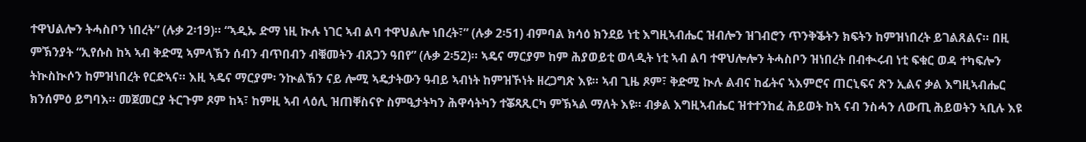ተዋህልሎን ትሓስቦን ነበረት” (ሉቃ 2፡19)። “ኣዲኡ ድማ ነዚ ኲሉ ነገር ኣብ ልባ ተዋህልሎ ነበረት፣” (ሉቃ 2፡51) ብምባል ክሳዕ ክንደይ ነቲ እግዚኣብሔር ዝብሎን ዝገብሮን ጥንቅቕትን ክፍትን ከምዝነበረት ይገልጸልና። በዚ ምኽንያት “ኢየሱስ ከኣ ኣብ ቅድሚ ኣምላኽን ሰብን ብጥበብን ብቑመትን ብጸጋን ዓበየ” (ሉቃ 2፡52)። ኣዴና ማርያም ከም ሕያወይቲ ወላዲት ነቲ ኣብ ልባ ተዋህሎሎን ትሓስቦን ዝነበረት በብቊሩብ ነቲ ፍቁር ወዳ ተካፍሎን ትኲስኲሶን ከምዝነበረት የርድኣና። እዚ ኣዴና ማርያም፡ ንኲልኽን ናይ ሎሚ ኣዴታትውን ዓብይ ኣብነት ከምዝኾነት ዘረጋግጽ እዩ። ኣብ ጊዜ ጾም፣ ቅድሚ ኲሉ ልብና ከፊትና ኣእምሮና ጠርኒፍና ጽን ኢልና ቃል እግዚኣብሔር ክንሰምዕ ይግባእ። መጀመርያ ትርጉም ጾም ከኣ፣ ከምዚ ኣብ ላዕሊ ዝጠቐስናዮ ስምዒታትካን ሕዋሳትካን ተቖጻጺርካ ምኽኣል ማለት እዩ። ብቃል እግዚኣብሔር ዝተተንከፈ ሕይወት ከኣ ናብ ንስሓን ለውጢ ሕይወትን ኣቢሉ እዩ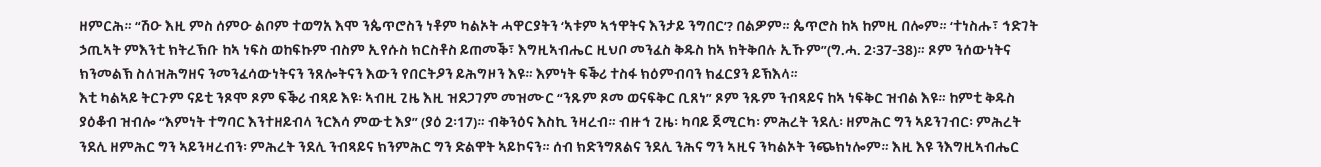ዘምርሕ። “ሽዑ እዚ ምስ ሰምዑ ልቦም ተወግአ እሞ ንጴጥሮስን ነቶም ካልኦት ሓዋርያትን ‘ኣቱም ኣኅዋትና እንታይ ንግበር’? በልዎም። ጴጥሮስ ከኣ ከምዚ በሎም። ‘ተነስሑ፣ ኅድገት ኃጢኣት ምእንቲ ክትረኽቡ ከኣ ነፍስ ወከፍኩም ብስም ኢየሱስ ክርስቶስ ይጠመቕ፣ እግዚኣብሔር ዚህቦ መንፈስ ቅዱስ ከኣ ክትቅበሉ ኢኹም”(ግ.ሓ. 2፡37-38)። ጾም ንሰውነትና ክንመልኽ ስለዝሕግዘና ንመንፈሳውነትናን ንጸሎትናን እውን የበርትዖን ይሕግዞን እዩ። እምነት ፍቕሪ ተስፋ ክዕምብባን ክፈርያን ይኽእላ።
እቲ ካልኣይ ትርጉም ናይቲ ንጾሞ ጾም ፍቕሪ ብጻይ እዩ፡ ኣብዚ ጊዜ እዚ ዝደጋገም መዝሙር “ንጹም ጾመ ወናፍቅር ቢጸነ” ጾም ንጹም ንብጻይና ከኣ ነፍቅር ዝብል እዩ። ከምቲ ቅዱስ ያዕቆብ ዝብሎ “እምነት ተግባር እንተዘይብላ ንርእሳ ምውቲ እያ” (ያዕ 2፡17)። ብቅንዕና እስኪ ንዛረብ። ብዙኅ ጊዜ፡ ካባይ ጀሚርካ፡ ምሕረት ንደሊ፡ ዘምሕር ግን ኣይንገብር፡ ምሕረት ንደሊ ዘምሕር ግን ኣይንዛረብን፡ ምሕረት ንደሊ ንብጻይና ክንምሕር ግን ድልዋት ኣይኮናን። ሰብ ክድንግጸልና ንደሊ ንሕና ግን ኣዚና ንካልኦት ንጭክነሎም። እዚ እዩ ንእግዚኣብሔር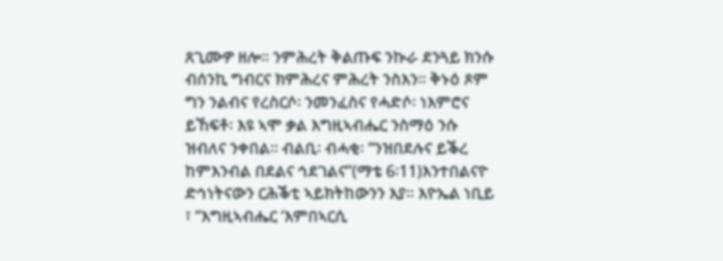ጸጊሙዎ ዘሎ። ንምሕረት ቅልጡፍ ንኲራ ደንጓይ ክንሱ ብሰንኪ ግብርና ክምሕረና ምሕረት ንስእን። ቅኑዕ ጾም ግን ንልብና የረስርሶ፡ ንመንፈስና የሓድሶ፡ ነእምሮና ይኸፍቶ፡ እዩ ኣሞ ቃል እግዚኣብሔር ንስማዕ ንሱ ዝብለና ንቀበል። ብልቢ፡ ብሓቂ፡ “ንዝበደሉና ይቕረ ከምእንብል በደልና ኅደገልና”(ማቴ 6፡11)እንተበልናዮ ድኅነትናውን ርሕቕቲ ኣይክትከውንን እያ። እዮኤል ነቢይ ፣ “እግዚኣብሔር ‘እምበኣርሲ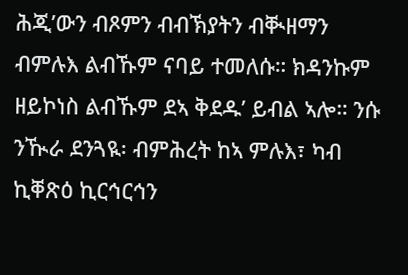ሕጂ’ውን ብጾምን ብብኽያትን ብቚዘማን ብምሉእ ልብኹም ናባይ ተመለሱ። ክዳንኩም ዘይኮነስ ልብኹም ደኣ ቅደዱ’ ይብል ኣሎ። ንሱ ንዂራ ደንጓዪ፡ ብምሕረት ከኣ ምሉእ፣ ካብ ኪቐጽዕ ኪርኅርኅን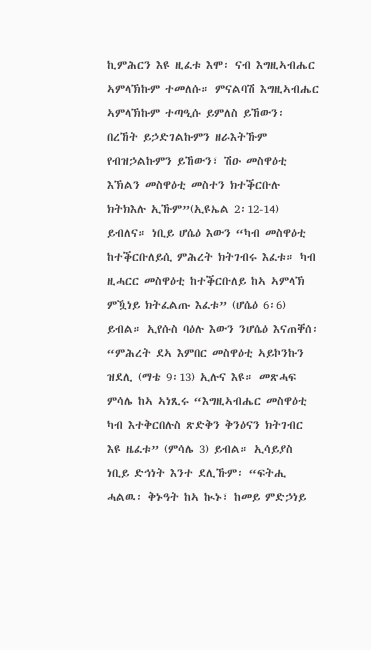ኪምሕርን እዩ ዚፈቱ እሞ፡ ናብ እግዚኣብሔር ኣምላኽኩም ተመለሱ። ምናልባሽ እግዚኣብሔር ኣምላኽኩም ተጣዒሱ ይምለስ ይኸውን፡ በረኸት ይኃድገልኩምን ዘራእትኹም የብዝኃልኩምን ይኸውን፣ ሽዑ መስዋዕቲ እኽልን መስዋዕቲ መስተን ክተቕርቡሉ ክትክእሉ ኢኹም”(ኢዩኤል 2፡12-14) ይብለና። ነቢይ ሆሴዕ እውን “ካብ መስዋዕቲ ከተቕርቡለይሲ ምሕረት ክትገብሩ እፈቱ። ካብ ዚሓርር መስዋዕቲ ከተቕርቡለይ ከኣ ኣምላኽ ምዃነይ ክትፈልጡ እፈቱ” (ሆሴዕ 6፡6) ይብል። ኢየሱስ ባዕሉ እውን ንሆሴዕ እናጠቐሰ፡ “ምሕረት ደኣ እምበር መስዋዕቲ ኣይኮንኩን ዝደሊ (ማቴ 9፡13) ኢሉና እዩ። መጽሓፍ ምሳሌ ከኣ ኣነጺሩ “እግዚኣብሔር መስዋዕቲ ካብ እተቅርበሉስ ጽድቅን ቅንዕናን ክትገብር እዩ ዜፈቱ” (ምሳሌ 3) ይብል። ኢሳይያስ ነቢይ ድኅነት እንተ ደሊኹም፡ “ፍትሒ ሓልዉ፡ ቅኑዓት ከኣ ኲኑ፣ ከመይ ምድኃነይ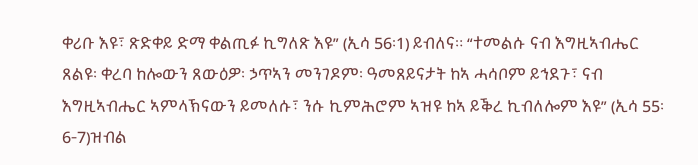ቀሪቡ እዩ፣ ጽድቀይ ድማ ቀልጢፉ ኪግለጽ እዩ” (ኢሳ 56፡1) ይብለና። “ተመልሱ ናብ እግዚኣብሔር ጸልዩ፡ ቀረባ ከሎውን ጸውዕዎ፡ ኃጥኣን መንገዶም፡ ዓመጸይናታት ከኣ ሓሳቦም ይኅደጉ፣ ናብ እግዚኣብሔር ኣምላኽናውን ይመለሱ፣ ንሱ ኪምሕሮም ኣዝዩ ከኣ ይቕረ ኪብለሎም እዩ” (ኢሳ 55፡6-7)ዝብል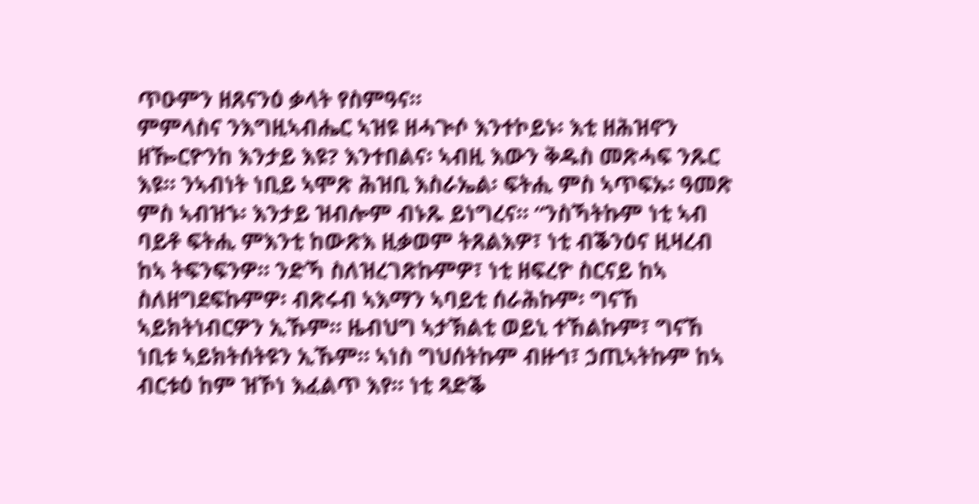ጥዑምን ዘጸናንዕ ቃላት የስምዓና።
ምምላስና ንእግዚኣብሔር ኣዝዩ ዘሓጒሶ እንተኮይኑ፡ እቲ ዘሕዝኖን ዘዀርዮንከ እንታይ እዩ? እንተበልና፡ ኣብዚ እውን ቅዱስ መጽሓፍ ንጹር እዩ። ንኣብነት ነቢይ ኣሞጽ ሕዝቢ እስራኤል፡ ፍትሒ ምስ ኣጥፍኡ፡ ዓመጽ ምስ ኣብዝኁ፡ እንታይ ዝብሎም ብኑጹ ይነግረና። “ንስኻትኩም ነቲ ኣብ ባይቶ ፍትሒ ምእንቲ ከውጽእ ዚቃወም ትጸልእዎ፣ ነቲ ብቕንዕና ዚዛረብ ከኣ ትፍንፍንዎ። ንድኻ ስለዝረገጽኩምዎ፣ ነቲ ዘፍረዮ ስርናይ ከኣ ስለዘግደፍኩምዎ፡ ብጽሩብ ኣእማን ኣባይቲ ሰራሕኩም፡ ግናኸ ኣይክትነብርዎን ኢኹም። ዜብህግ ኣታኽልቲ ወይኒ ተኸልኩም፣ ግናኸ ነቢቱ ኣይክትሰትዩን ኢኹም። ኣነስ ግህሰትኩም ብዙኅ፣ ኃጢኣትኩም ከኣ ብርቱዕ ከም ዝኾነ እፈልጥ እየ። ነቲ ጻድቕ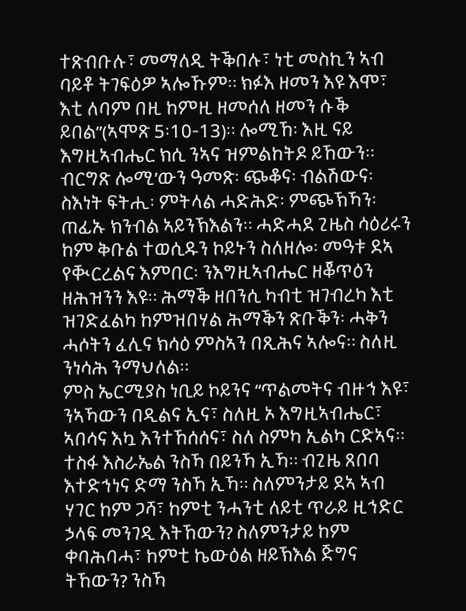ተጽብቡሉ፣ መማለዲ ትቕበሉ፣ ነቲ መስኪን ኣብ ባይቶ ትገፍዕዎ ኣሎኹም። ክፉእ ዘመን እዩ እሞ፣ እቲ ለባም በዚ ከምዚ ዘመሰለ ዘመን ሱቕ ይበል”(ኣሞጽ 5፡10-13)። ሎሚኸ፡ እዚ ናይ እግዚኣብሔር ክሲ ንኣና ዝምልከትዶ ይኸውን። ብርግጽ ሎሚ’ውን ዓመጽ፡ ጭቆና፡ ብልሽውና፡ ስእነት ፍትሒ፡ ምትላል ሓድሕድ፡ ምጭኽኻን፡ ጠፊኡ ክንብል ኣይንኽእልን። ሓድሓደ ጊዜስ ሳዕሪሩን ከም ቅቡል ተወሲዱን ኮይኑን ስለዘሎ፡ መዓቱ ደኣ የቚርረልና እምበር፡ ንእግዚኣብሔር ዘቖጥዕን ዘሕዝንን እዩ። ሕማቕ ዘበንሲ ካብቲ ዝገብረካ እቲ ዝገድፈልካ ከምዝበሃል ሕማቕን ጽቡቕን፡ ሓቅን ሓሶትን ፈሊና ክሳዕ ምስኣን በጺሕና ኣሎና። ስለዚ ንነሳሕ ንማህለል።
ምስ ኤርሚያስ ነቢይ ኮይንና “ጥልመትና ብዙኅ እዩ፣ ንኣኻውን በዲልና ኢና፣ ስለዚ ኦ እግዚኣብሔር፣ ኣበሳና እኳ እንተኸሰሰና፣ ስለ ስምካ ኢልካ ርድኣና። ተስፋ እስራኤል ንስኻ በይንኻ ኢኻ። ብጊዜ ጸበባ እተድኅነና ድማ ንስኻ ኢኻ። ስለምንታይ ደኣ ኣብ ሃገር ከም ጋሻ፣ ከምቲ ንሓንቲ ለይቲ ጥራይ ዚኅድር ኃላፍ መንገዲ እትኸውን? ስለምንታይ ከም ቀባሕባሓ፣ ከምቲ ኬውዕል ዘይኽእል ጅግና ትኸውን? ንስኻ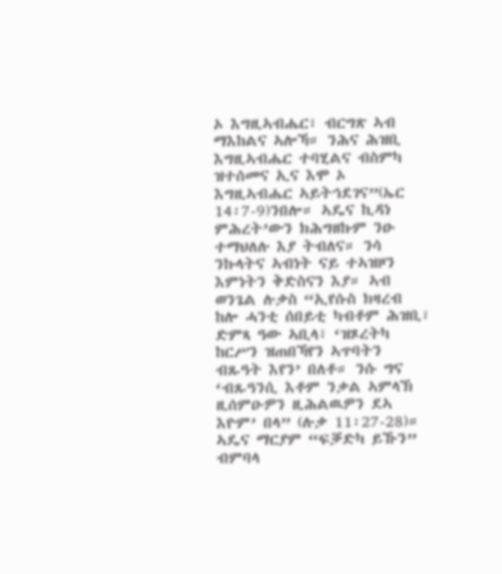ኦ እግዚኣብሔር፣ ብርግጽ ኣብ ማእከልና ኣሎኻ። ንሕና ሕዝቢ እግዚኣብሔር ተባሂልና ብስምካ ዝተሰመና ኢና እሞ ኦ እግዚኣብሔር ኣይትኅደገና”(ኤር 14፡7-9)ንበሎ። ኣዴና ኪዳነ ምሕረት’ውን ክሕግዘኩም ንዑ ተማህለሉ እያ ትብለና። ንሳ ንኩላትና ኣብነት ናይ ተኣዝዞን እምነትን ቅድስናን እያ። ኣብ ወንጌል ሉቃስ “ኢየሱስ ክዛረብ ከሎ ሓንቲ ሰበይቲ ካብቶም ሕዝቢ፣ ድምጻ ዓው ኣቢላ፣ ‘ዝጾረትካ ከርሥን ዝጠበኻየን ኣጥባትን ብጹዓት እየን’ በለቶ። ንሱ ግና ‘ብጹዓንሲ እቶም ንቃል ኣምላኽ ዚሰምዑዎን ዚሕልዉዎን ደኣ እዮም’ በላ” (ሉቃ 11፡27-28)። ኣዴና ማርያም “ፍቓድካ ይኹን” ብምባላ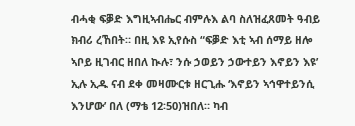ብሓቂ ፍቓድ እግዚኣብሔር ብምሉእ ልባ ስለዝፈጸመት ዓብይ ክብሪ ረኸበት። በዚ እዩ ኢየሱስ “ፍቓድ እቲ ኣብ ሰማይ ዘሎ ኣቦይ ዚገብር ዘበለ ኲሉ፣ ንሱ ኃወይን ኃውተይን እኖይን እዩ’ ኢሉ ኢዱ ናብ ደቀ መዛሙርቱ ዘርጊሑ ‘እኖይን ኣኅዋተይንሲ እንሆው’ በለ (ማቴ 12፡50)ዝበለ። ካብ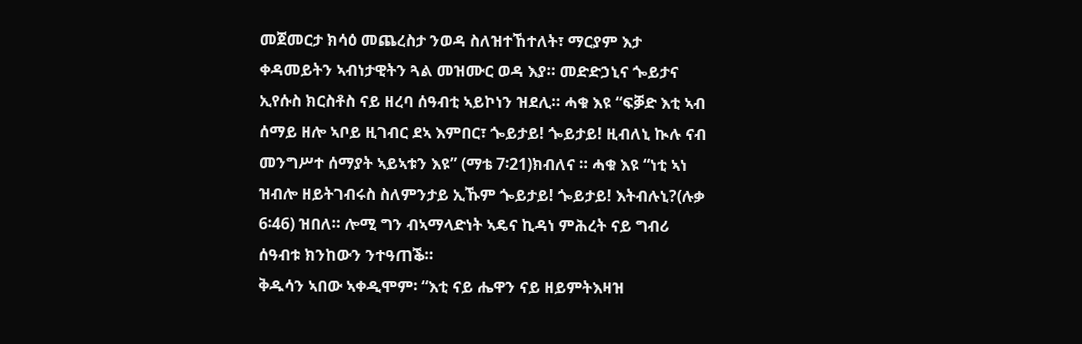መጀመርታ ክሳዕ መጨረስታ ንወዳ ስለዝተኸተለት፣ ማርያም እታ ቀዳመይትን ኣብነታዊትን ጓል መዝሙር ወዳ እያ። መድድኃኒና ጐይታና ኢየሱስ ክርስቶስ ናይ ዘረባ ሰዓብቲ ኣይኮነን ዝደሊ። ሓቁ እዩ “ፍቓድ እቲ ኣብ ሰማይ ዘሎ ኣቦይ ዚገብር ደኣ እምበር፣ ጐይታይ! ጐይታይ! ዚብለኒ ኲሉ ናብ መንግሥተ ሰማያት ኣይኣቱን እዩ” (ማቴ 7፡21)ክብለና ። ሓቁ እዩ “ነቲ ኣነ ዝብሎ ዘይትገብሩስ ስለምንታይ ኢኹም ጐይታይ! ጐይታይ! እትብሉኒ?(ሉቃ 6፡46) ዝበለ። ሎሚ ግን ብኣማላድነት ኣዴና ኪዳነ ምሕረት ናይ ግብሪ ሰዓብቱ ክንከውን ንተዓጠቕ።
ቅዱሳን ኣበው ኣቀዲሞም፡ “እቲ ናይ ሔዋን ናይ ዘይምትእዛዝ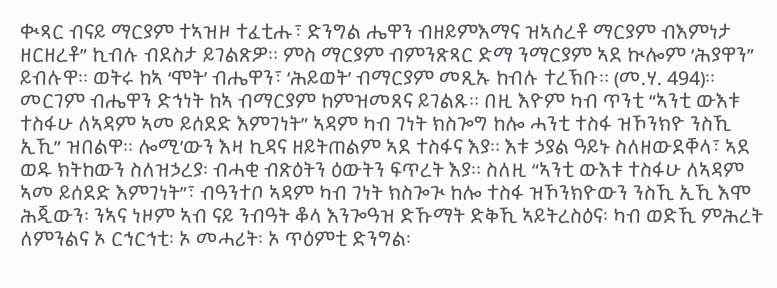ቊጻር ብናይ ማርያም ተኣዝዞ ተፈቲሑ፣ ድንግል ሔዋን ብዘይምእማና ዝኣሰረቶ ማርያም ብእምነታ ዘርዘረቶ” ኪብሉ ብደስታ ይገልጽዎ። ምስ ማርያም ብምንጽጻር ድማ ንማርያም ኣደ ኲሎም ‘ሕያዋን” ይብሉዋ። ወትሩ ከኣ ‘ሞት’ ብሔዋን፣ ‘ሕይወት’ ብማርያም መጺኡ ከብሉ ተረኽቡ። (መ.ሃ. 494)። መርገም ብሔዋን ድኅነት ከኣ ብማርያም ከምዝመጸና ይገልጹ። በዚ እዮም ካብ ጥንቲ “ኣንቲ ውእቱ ተስፋሁ ለኣዳም ኣመ ይሰደድ እምገነት” ኣዳም ካብ ገነት ክስጐግ ከሎ ሓንቲ ተስፋ ዝኾንክዮ ንስኺ ኢኺ” ዝበልዋ። ሎሚ’ውን እዛ ኪዳና ዘይትጠልም ኣደ ተስፋና እያ። እቱ ኃያል ዓይኑ ስለዘውደቐላ፣ ኣደ ወዱ ክትከውን ስለዝኃረያ፡ ብሓቂ ብጽዕትን ዕውትን ፍጥረት እያ። ስለዚ “ኣንቲ ውእቱ ተስፋሁ ለኣዳም ኣመ ይሰደድ እምገነት”፣ ብዓንተቦ ኣዳም ካብ ገነት ክስጐጒ ከሎ ተስፋ ዝኾንክዮውን ንስኺ ኢኺ እሞ ሕጂውን፡ ንኣና ነዞም ኣብ ናይ ንብዓት ቆላ እንጐዓዝ ድኹማት ድቅኺ ኣይትረስዕና፡ ካብ ወድኺ ምሕረት ለምንልና ኦ ርኅርኅቲ፡ ኦ መሓሪት፡ ኦ ጥዕምቲ ድንግል፡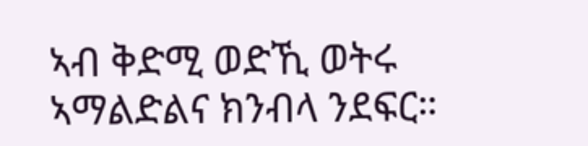ኣብ ቅድሚ ወድኺ ወትሩ ኣማልድልና ክንብላ ንደፍር።